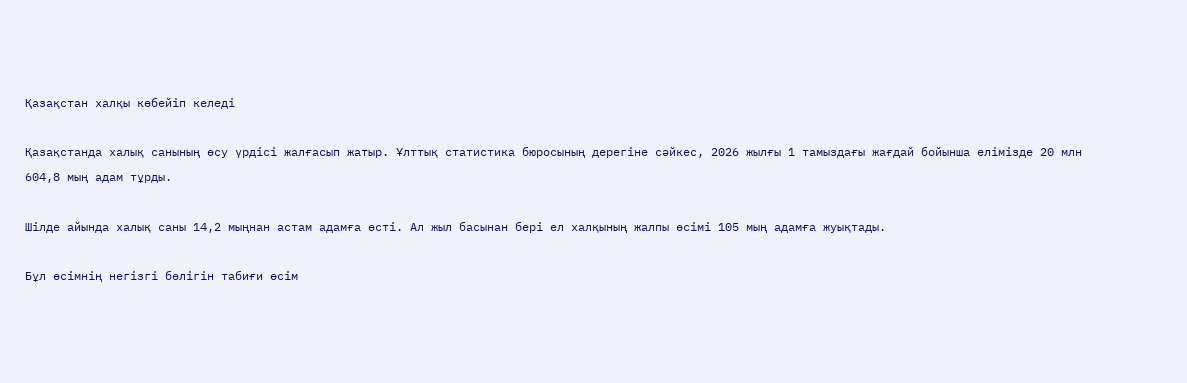Қазақстан халқы көбейіп келеді

Қазақстанда халық санының өсу үрдісі жалғасып жатыр. Ұлттық статистика бюросының дерегіне сәйкес, 2026 жылғы 1 тамыздағы жағдай бойынша елімізде 20 млн 604,8 мың адам тұрды.

Шілде айында халық саны 14,2 мыңнан астам адамға өсті. Ал жыл басынан бері ел халқының жалпы өсімі 105 мың адамға жуықтады.

Бұл өсімнің негізгі бөлігін табиғи өсім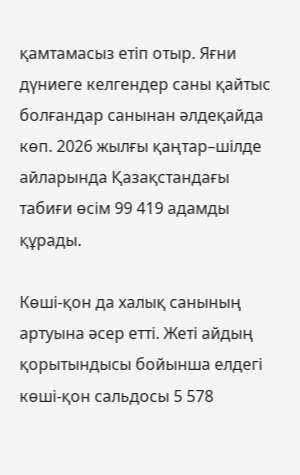қамтамасыз етіп отыр. Яғни дүниеге келгендер саны қайтыс болғандар санынан әлдеқайда көп. 2026 жылғы қаңтар–шілде айларында Қазақстандағы табиғи өсім 99 419 адамды құрады.

Көші-қон да халық санының артуына әсер етті. Жеті айдың қорытындысы бойынша елдегі көші-қон сальдосы 5 578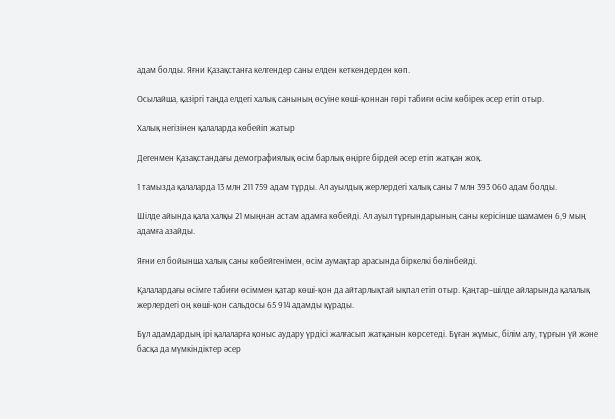адам болды. Яғни Қазақстанға келгендер саны елден кеткендерден көп.

Осылайша, қазіргі таңда елдегі халық санының өсуіне көші-қоннан гөрі табиғи өсім көбірек әсер етіп отыр.

Халық негізінен қалаларда көбейіп жатыр

Дегенмен Қазақстандағы демографиялық өсім барлық өңірге бірдей әсер етіп жатқан жоқ.

1 тамызда қалаларда 13 млн 211 759 адам тұрды. Ал ауылдық жерлердегі халық саны 7 млн 393 060 адам болды.

Шілде айында қала халқы 21 мыңнан астам адамға көбейді. Ал ауыл тұрғындарының саны керісінше шамамен 6,9 мың адамға азайды.

Яғни ел бойынша халық саны көбейгенімен, өсім аумақтар арасында біркелкі бөлінбейді.

Қалалардағы өсімге табиғи өсіммен қатар көші-қон да айтарлықтай ықпал етіп отыр. Қаңтар–шілде айларында қалалық жерлердегі оң көші-қон сальдосы 65 914 адамды құрады.

Бұл адамдардың ірі қалаларға қоныс аудару үрдісі жалғасып жатқанын көрсетеді. Бұған жұмыс, білім алу, тұрғын үй және басқа да мүмкіндіктер әсер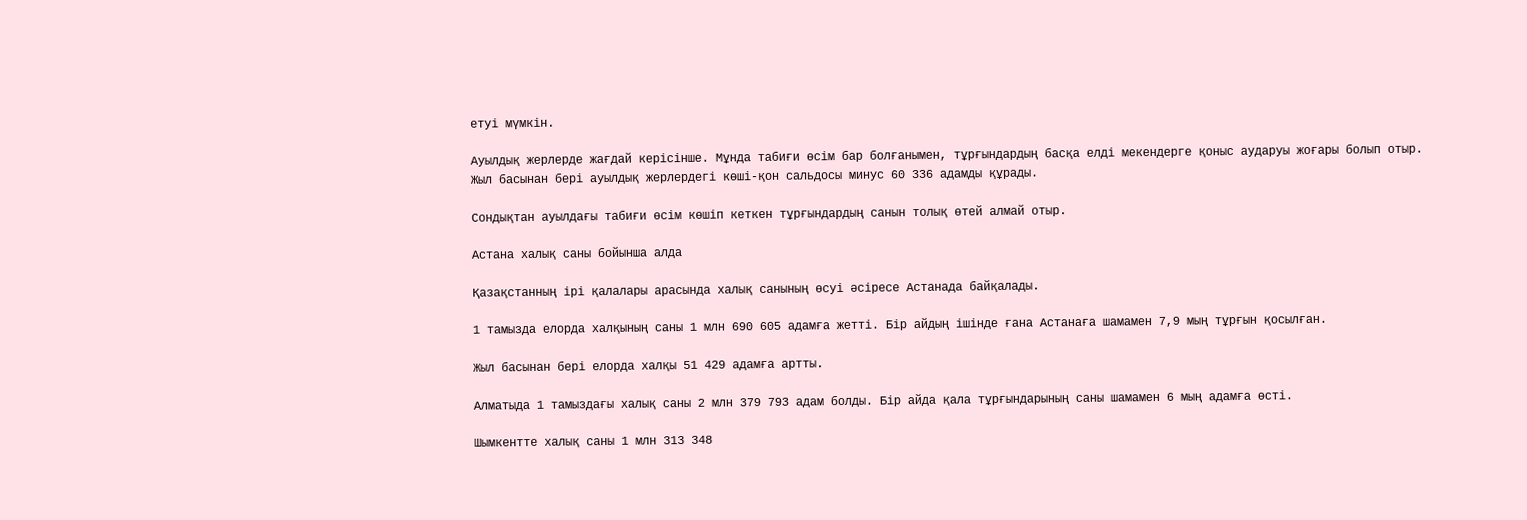етуі мүмкін.

Ауылдық жерлерде жағдай керісінше. Мұнда табиғи өсім бар болғанымен, тұрғындардың басқа елді мекендерге қоныс аударуы жоғары болып отыр. Жыл басынан бері ауылдық жерлердегі көші-қон сальдосы минус 60 336 адамды құрады.

Сондықтан ауылдағы табиғи өсім көшіп кеткен тұрғындардың санын толық өтей алмай отыр.

Астана халық саны бойынша алда

Қазақстанның ірі қалалары арасында халық санының өсуі әсіресе Астанада байқалады.

1 тамызда елорда халқының саны 1 млн 690 605 адамға жетті. Бір айдың ішінде ғана Астанаға шамамен 7,9 мың тұрғын қосылған.

Жыл басынан бері елорда халқы 51 429 адамға артты.

Алматыда 1 тамыздағы халық саны 2 млн 379 793 адам болды. Бір айда қала тұрғындарының саны шамамен 6 мың адамға өсті.

Шымкентте халық саны 1 млн 313 348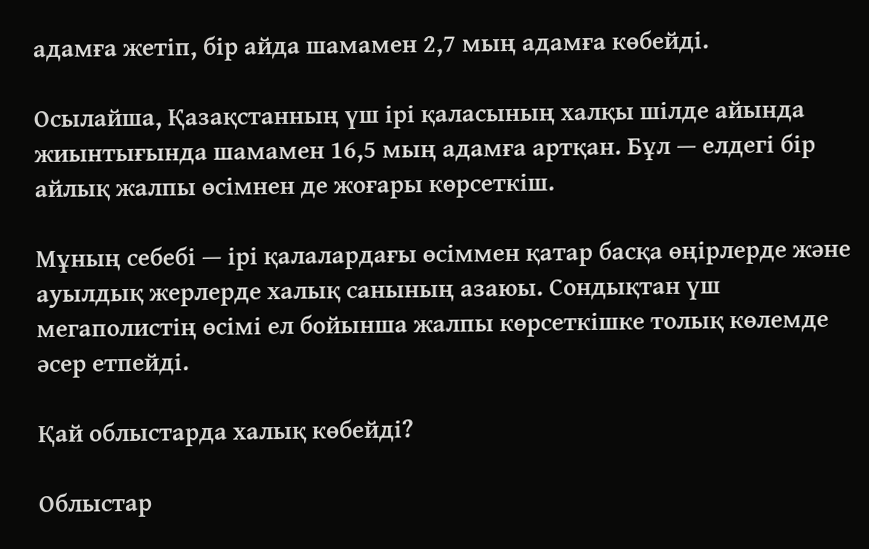адамға жетіп, бір айда шамамен 2,7 мың адамға көбейді.

Осылайша, Қазақстанның үш ірі қаласының халқы шілде айында жиынтығында шамамен 16,5 мың адамға артқан. Бұл — елдегі бір айлық жалпы өсімнен де жоғары көрсеткіш.

Мұның себебі — ірі қалалардағы өсіммен қатар басқа өңірлерде және ауылдық жерлерде халық санының азаюы. Сондықтан үш мегаполистің өсімі ел бойынша жалпы көрсеткішке толық көлемде әсер етпейді.

Қай облыстарда халық көбейді?

Облыстар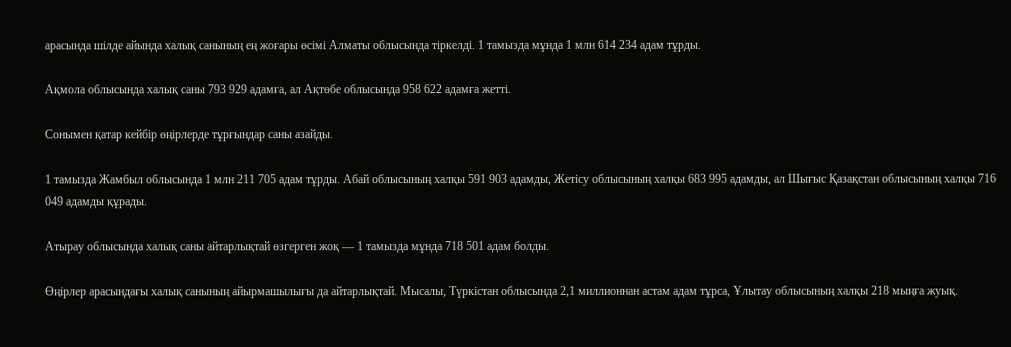арасында шілде айында халық санының ең жоғары өсімі Алматы облысында тіркелді. 1 тамызда мұнда 1 млн 614 234 адам тұрды.

Ақмола облысында халық саны 793 929 адамға, ал Ақтөбе облысында 958 622 адамға жетті.

Сонымен қатар кейбір өңірлерде тұрғындар саны азайды.

1 тамызда Жамбыл облысында 1 млн 211 705 адам тұрды. Абай облысының халқы 591 903 адамды, Жетісу облысының халқы 683 995 адамды, ал Шығыс Қазақстан облысының халқы 716 049 адамды құрады.

Атырау облысында халық саны айтарлықтай өзгерген жоқ — 1 тамызда мұнда 718 501 адам болды.

Өңірлер арасындағы халық санының айырмашылығы да айтарлықтай. Мысалы, Түркістан облысында 2,1 миллионнан астам адам тұрса, Ұлытау облысының халқы 218 мыңға жуық.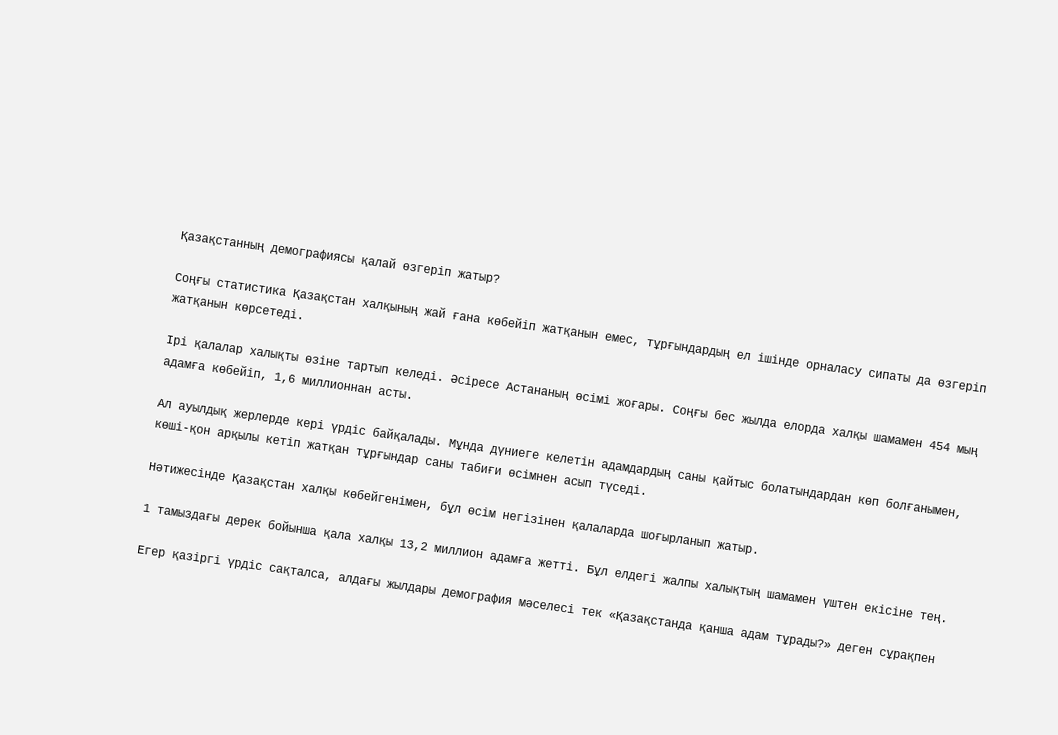Қазақстанның демографиясы қалай өзгеріп жатыр?

Соңғы статистика Қазақстан халқының жай ғана көбейіп жатқанын емес, тұрғындардың ел ішінде орналасу сипаты да өзгеріп жатқанын көрсетеді.

Ірі қалалар халықты өзіне тартып келеді. Әсіресе Астананың өсімі жоғары. Соңғы бес жылда елорда халқы шамамен 454 мың адамға көбейіп, 1,6 миллионнан асты.

Ал ауылдық жерлерде кері үрдіс байқалады. Мұнда дүниеге келетін адамдардың саны қайтыс болатындардан көп болғанымен, көші-қон арқылы кетіп жатқан тұрғындар саны табиғи өсімнен асып түседі.

Нәтижесінде Қазақстан халқы көбейгенімен, бұл өсім негізінен қалаларда шоғырланып жатыр.

1 тамыздағы дерек бойынша қала халқы 13,2 миллион адамға жетті. Бұл елдегі жалпы халықтың шамамен үштен екісіне тең.

Егер қазіргі үрдіс сақталса, алдағы жылдары демография мәселесі тек «Қазақстанда қанша адам тұрады?» деген сұрақпен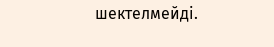шектелмейді.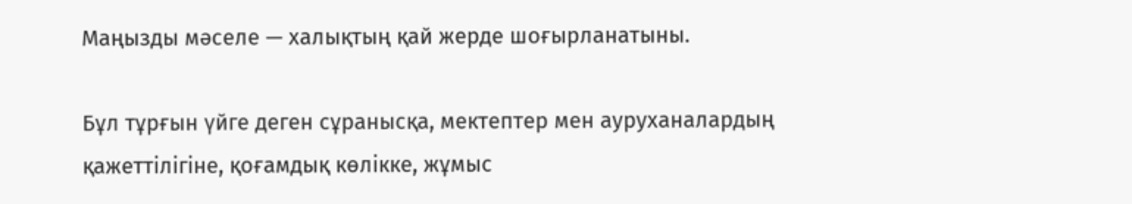Маңызды мәселе — халықтың қай жерде шоғырланатыны.

Бұл тұрғын үйге деген сұранысқа, мектептер мен ауруханалардың қажеттілігіне, қоғамдық көлікке, жұмыс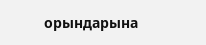орындарына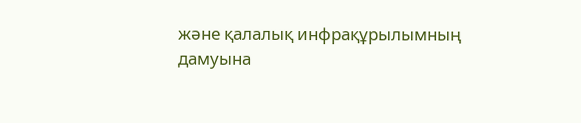және қалалық инфрақұрылымның дамуына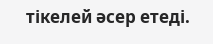тікелей әсер етеді.